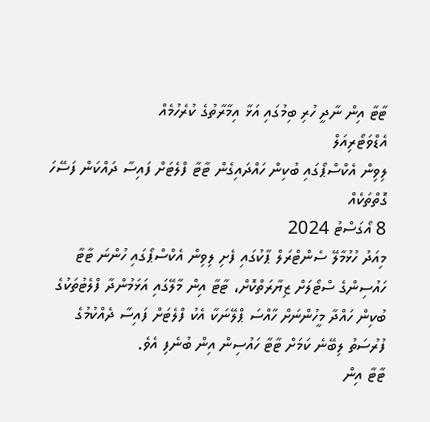ޓާޓާ އިން ނާދީ ހުރި ބިމުގައި އަޅާ އިމާރާތުގެ ކުރެހުމެއް
އެޑްވަޓޯރިއަލް
ލިވިން އެކްސްޕޯގައި ބުކިން ހައްދައިގެން ޓާޓާ ފްލެޓަށް ފައިސާ ދައްކަން ފަސޭހަ ގޮތްތަކެއް
8 އޯގަސްޓު 2024
މިއަދު ހުޅުމާލޭ ސެންޓްރަލް ޕާކުގައި ފެށި ލިވިން އެކްސްޕޯގައި ހުންނަ ޓާޓާ ހައުސިންގެ ސްޓޯލަށް ޒިޔާރަތްކޮށް، ޓާޓާ އިން މާލޭގައި އަޅަމުންދާ ފްލެޓުތަކުގެ ބުކިން ހައްދާ މީހުންނަށް ހާއްސަ ޕްލޭނަކާ އެކު ފްލެޓަށް ފައިސާ ދެއްކުމުގެ ފުރުސަތު ލިބޭނެ ކަމަށް ޓާޓާ ހައުސިން އިން ބުނެފި އެވެ.
ޓާޓާ އިން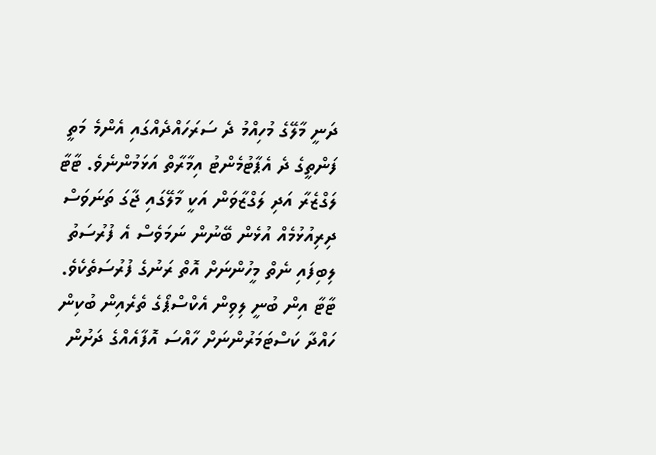ދަނީ މާލޭގެ މުހިއްމު ދެ ސަރަހައްދެއްގައި އެންމެ މަތީ ފަންތީގެ ދެ އެޕާޓުމެންޓު އިމާރާތް އަޅަމުންނެވެ. ޓާޓާ ލަގްޒެރާ އަދި ލަގްޒާވަން އަކީ މާލޭގައި ޖާގަ ތަނަވަސް ދިރިއުޅުމެއް އުޅެން ބޭނުން ނަމަވެސް އެ ފުރުސަތު ލިބިފައި ނެތް މީހުންނަށް އޮތް ރަނުގެ ފުރުސަތެކެވެ.
ޓާޓާ އިން ބުނީ ލިވިން އެކްސްޕޯގެ ތެރެއިން ބުކިން ހައްދާ ކަސްޓަމަރުންނަށް ހާއްސަ އޮފާއެއްގެ ދަށުން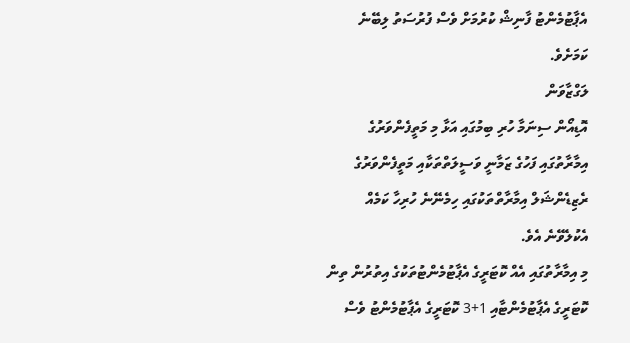އެޕާޓުމެންޓު ފާނިޝް ކުރުމަށް ވެސް ފުރުސަތު ލިބޭނެ ކަމަށެވެ.
ލަގްޒާވަން
އޮޑިއޯން ސިނަމާ ހުރި ބިމުގައި އަޅާ މި މަތީފެންވަރުގެ އިމާރާތުގައި ފަހުގެ ޒަމާނީ ވަސީލަތްތަކާއި މަތީފެންވަރުގެ ރެޒިޑެންޝަލް އިމާރާތްތަކުގައި ހިމެނޭނެ ހުރިހާ ކަމެއް އެކުލެވޭނެ އެވެ.
މި އިމާރާތުގައި އެއް ކޮޓަރީގެ އެޕާޓުމެންޓުތަކުގެ އިތުރުން ތިން ކޮޓަރީގެ އެޕާޓުމެންޓާއި 1+3 ކޮޓަރީގެ އެޕާޓުމެންޓު ވެސް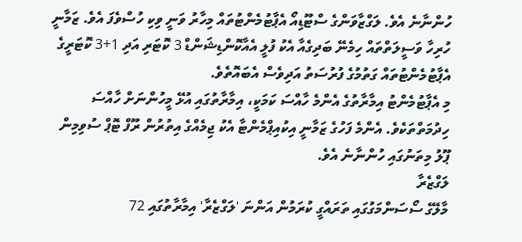ހުންނާނެ އެވެ. ލަގްޒާވަންގެ ސްޓޫޑިއޯ އެޕާޓުމެންޓުތައް މިހާރު ވަނީ ވިކި ހުސްވެފަ އެވެ. ޒަމާނީ ހުރިހާ ވަސީލަތްތައް ހިމެނޭ ބަދިގެއާ އެކު ފުލީ އެއާކޮންޑިޝަންޑް 3 ކޮޓަރި އަދި 1+3 ކޮޓަރީގެ އެޕާޓުމެންޓުތައް ގަތުމުގެ ފުރުސަތު އަދިވެސް އެބައޮތެވެ.
މި އެޕާޓުމެންޓު އިމާރާތުގެ އެންމެ ހާއްސަ ކަމަކީ، އިމާރާތުގައި އުޅޭ މީހުންނަށް ހާއްސަ ހިދުމަތްތަކެވެ. އެންމެ ފަހުގެ ޒަމާނީ އިކުއިޕްމެންޓާ އެކު ޖިމެއްގެ އިތުރުން ރޫފް ޓޮޕް ސުވިމިން ޕޫލު މިތަނުގައި ހުންނާނެ އެވެ.
ލަގްޒެރާ
މާލޭގެ ސޯސަންމަގުގައި ތަރައްގީ ކުރަމުން އަންނަ 'ލަގްޒެރާ' އިމާރާތުގައި 72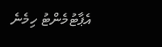އެޕާޓުމެންޓު ހިމެނެ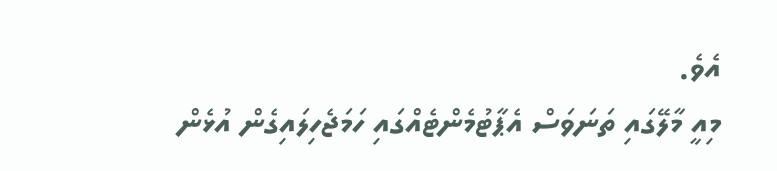އެވެ.
މިއީ މާލޭގައި ތަނަވަސް އެޕާޓުމެންޓެއްގައި ހަމަޖެހިލައިގެން އުޅެން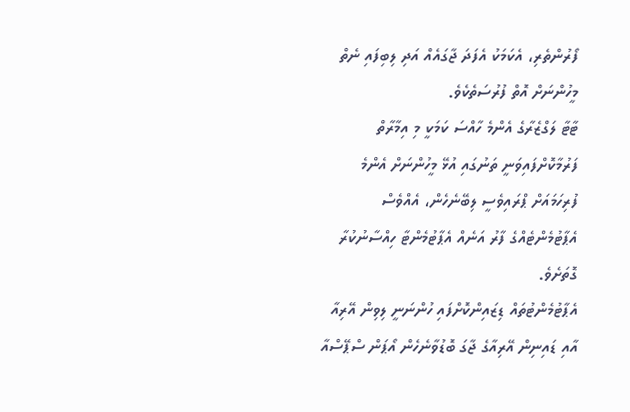ފޯރުންތެރި، އެކަމަކު އެފަދަ ޖާގައެއް އަދި ލިބިފައި ނެތް މީހުންނަށް އޮތް ފުރުސަތެކެވެ.
ޓާޓާ ލަގްޒެރާގެ އެންމެ ހާއްސަ ކަމަކީ މި އިމާރާތް ފަރުމާކޮށްފައިވަނީ ތަނުގައި އުޅޭ މީހުންނަށް އެންމެ ފުރިހަމައަށް ޕްރައިވެސީ ލިބޭނެހެން، އެއްވެސް އެޕާޓުމެންޓެއްގެ ފާރު އަނެއް އެޕާޓުމެންޓާ ހިއްސާނުކުރާ ގޮތަށެވެ.
އެޕާޓުމެންޓުތައް ޑިޒައިންކޮށްފައި ހުންނަނީ ލިވިން އޭރިއާ އާއި ޑައިނިން އޭރިއާގެ ޖާގަ ބޮޑުވާނެހެން އޯޕަން ސްޕޭސްއާ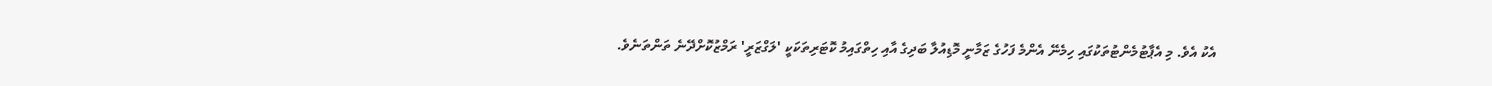އެކު އެވެ. މި އެޕާޓުމެންޓުތަކުގައި ހިމެނޭ އެންމެ ފަހުގެ ޒަމާނީ މޮޑިއުލާ ބަދިގެ އާއި ހިތްގައިމު ކޮޓަރިތަކަކީ 'ލަގްޒަރީ' ރަމްޒުކޮށްދޭނެ ތަންތަނެވެ.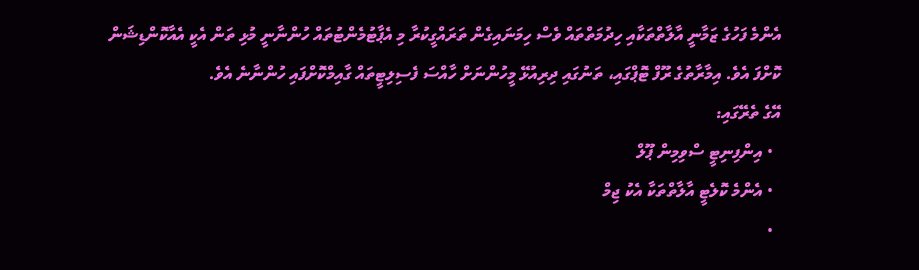އެންމެ ފަހުގެ ޒަމާނީ އާލާތްތަކާއި ހިދުމަތްތައް ވެސް ހިމަނައިގެން ތަރައްގީކުރާ މި އެޕާޓުމެންޓުތައް ހުންނާނީ މުޅި ތަން އެކީ އެއާކޮންޑިޝަން ކޮށްފަ އެވެ. އިމާރާތުގެ ރޫފް ޓޮޕްގައި، ތަނުގައި ދިރިއުޅޭ މީހުންނަށް ހާއްސަ ފެސިލިޓީތައް ގާއިމްކޮށްފައި ހުންނާނެ އެވެ.
އޭގެ ތެރޭގައި:
  • އިންފިނިޓީ ސްވިމިން ޕޫލް
  • އެންމެ ކޮލެޓީ އާލާތްތަކާ އެކު ޖިމް
  •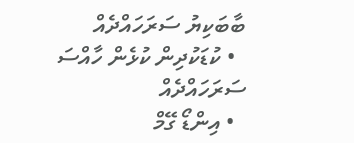ބާބަކިޔު ސަރަހައްދެއް
  • ކުޑަކުދިން ކުޅެން ހާއްސަ ސަރަހައްދެއް
  • އިންޑޯ ގޭމް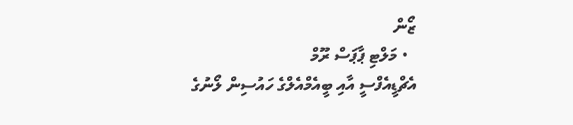ޒޯން
  • މަލްޓި ޕާޕަސް ރޫމް
އެޗްޑީއެފްސީ އާއި ބީއެމްއެލްގެ ހައުސިން ލޯނުގެ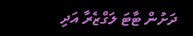ދަށުން ޓާޓަ ލަގްޒެރާ އަދި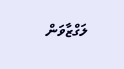ލަގްޒާވަން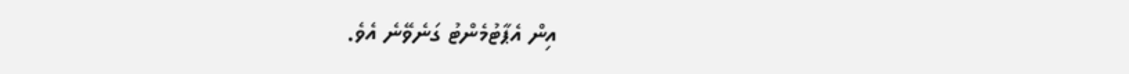އިން އެޕާޓުމެންޓު ގަނެވޭނެ އެވެ.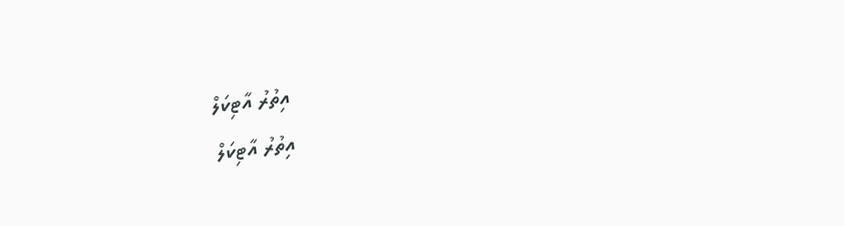އިތުރު އާޓިކަލް
އިތުރު އާޓިކަލް